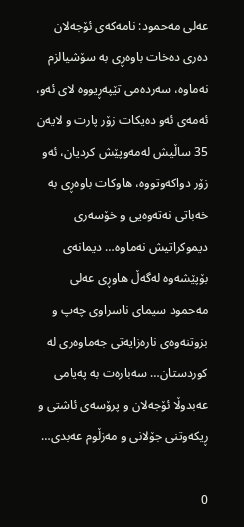عەلی مەحمود: نامه‌كه‌ی ئۆجه‌لان ده‌ری ده‌خات باوه‌ڕی به‌ سۆشیالزم نه‌ماوه‌، سه‌رده‌می تێپه‌ڕیووه‌ لای ئه‌و، ئه‌مه‌ی ئه‌و ده‌یكات زۆر پارت و لایه‌ن 35 ساڵیش له‌مه‌وپێش كردیان، ئه‌و زۆر دواكه‌وتووه‌، هاوكات باوه‌ڕی به‌ خه‌باتی نه‌ته‌وه‌یی و خۆسه‌ری دیموكراتیش نه‌ماوه‌… دیمانەی بۆپێشەوە لەگەڵ هاوڕی عەلی مەحمود سیمای ناسراوی چەپ و بزوتنەوەی نارەزایەتی جەماوەری لە کوردستان… سەبارەت بە پەیامی عەبدوڵا ئۆجەلان و پرۆسەی ئاشتی و ڕیکەوتنی جۆلانی و مەزڵوم عەبدی…

0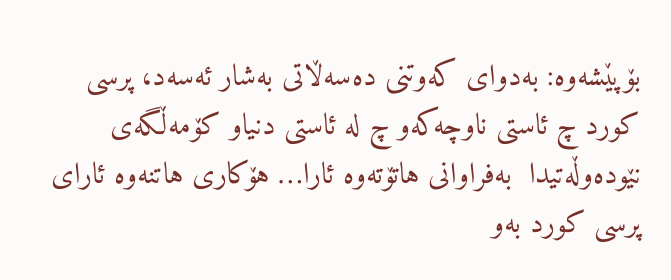بۆپێشه‌وه‌: به‌دوای كه‌وتنی ده‌سه‌ڵاتی به‌شار ئه‌سه‌د، پرسی كورد چ ئاستی ناوچه‌كه‌و چ له‌ ئاستی دنیاو كۆمه‌ڵگه‌ی نێوده‌وڵه‌تیدا  به‌فراوانی هاتۆته‌وه‌ ئارا… هۆكاری هاتنه‌وه‌ ئارای پرسی كورد به‌و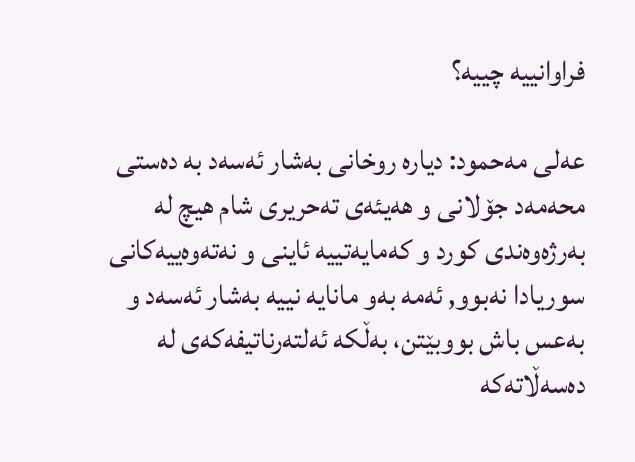فراوانییه‌ چییه‌؟

عەلی مەحمود: دیاره‌ روخانی به‌شار ئه‌سه‌د به‌ ده‌ستی محه‌مه‌د جۆلانی و هه‌یئه‌ی ته‌حریری شام هیچ له‌ به‌رژه‌وه‌ندی كورد و كه‌مایه‌تییه‌ ئاینی و نه‌ته‌وه‌ییه‌كانی سوریادا نه‌بوو, ئه‌مه‌ به‌و مانایه‌ نییه‌ به‌شار ئه‌سه‌د و به‌عس باش بووبێتن، به‌ڵكه‌ ئه‌لته‌رناتیفه‌كه‌ی له‌ ده‌سه‌ڵاته‌كه‌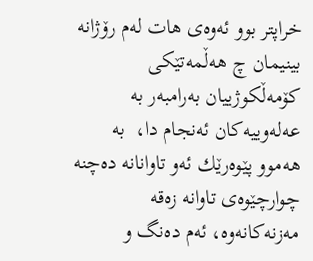خراپتر بوو ئه‌وه‌ی هات له‌م رۆژانه‌ بینیمان چ هه‌ڵمه‌تێكی كۆمه‌ڵكوژییان به‌رامبه‌ر به‌ عه‌له‌وییه‌كان ئه‌نجام دا،  به‌ هه‌موو پێوه‌رێك ئه‌و تاوانانه‌ ده‌چنه‌ چوارچێوه‌ی تاوانه‌ زه‌قه‌ مه‌زنه‌كانه‌وه‌، ئه‌م ده‌نگ و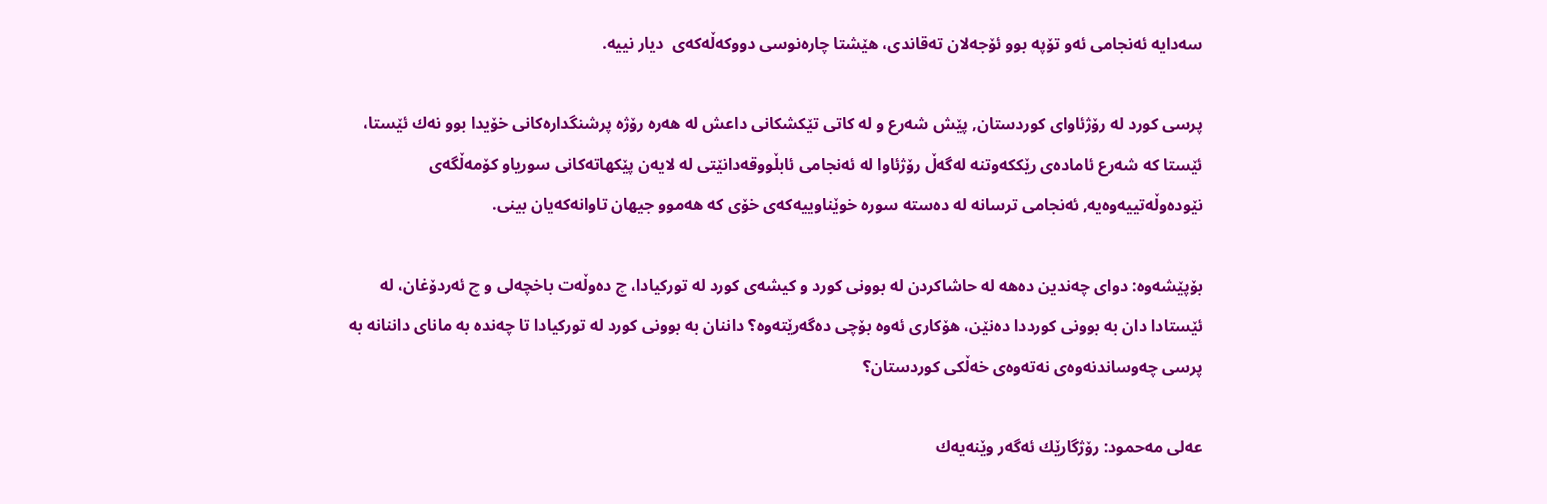سه‌دایه‌ ئه‌نجامی ئه‌و تۆپه‌ بوو ئۆجه‌لان ته‌قاندی، هێشتا چاره‌نوسی دووكه‌ڵه‌كه‌ی  دیار نییه‌.

پرسی كورد له‌ رۆژئاوای كوردستان, پێش شه‌رع و له‌ كاتی تێكشكانی داعش له‌ هه‌ره‌ رۆژه‌ پرشنگداره‌كانی خۆیدا بوو نه‌ك ئێستا، ئێستا كه‌ شه‌رع ئاماده‌ی رێككه‌وتنه‌ له‌گه‌ڵ رۆژئاوا له‌ ئه‌نجامی ئابڵووقه‌دانێتی له‌ لایه‌ن پێكهاته‌كانی سوریاو كۆمه‌ڵگەی نێوده‌وڵه‌تییه‌وه‌یه‌, ئه‌نجامی ترسانه‌ له‌ ده‌سته‌ سوره‌ خوێناوییه‌كه‌ی خۆی كه‌ هه‌موو جیهان تاوانه‌كه‌یان بینی.

بۆپێشه‌وه‌: دوای چه‌ندین ده‌هه‌ له‌ حاشاكردن له‌ بوونی كورد و كیشه‌ی كورد له‌ توركیادا، چ ده‌وڵه‌ت باخچه‌لی و چ ئه‌ردۆغان، له‌ ئێستادا دان به‌ بوونی كورددا ده‌نێن، هۆكاری ئه‌وه‌ بۆچی ده‌گه‌رێته‌وه‌؟ داننان به‌ بوونی كورد له‌ توركیادا تا چه‌نده‌ به‌ مانای داننانه‌ به‌ پرسی چه‌وساندنه‌وه‌ی نه‌ته‌وه‌ی خه‌ڵكی كوردستان؟

عەلی مەحمود: رۆژگارێك ئه‌گه‌ر وێنه‌یه‌ك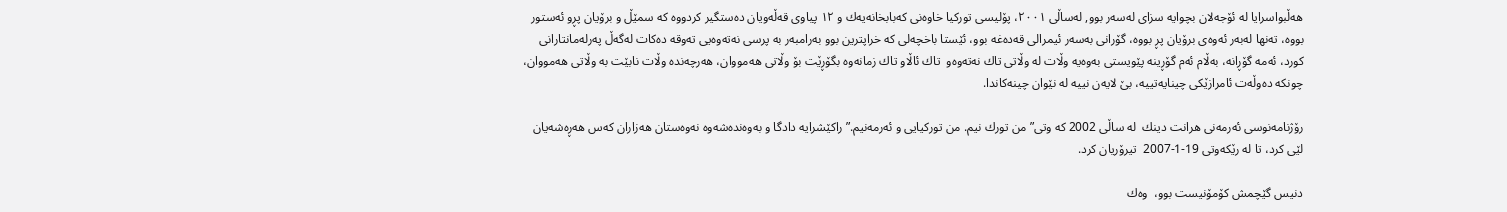هه‌ڵبواسرایا له‌ ئۆجه‌لان بچوایه‌ سزای له‌سه‌ر بوو, له‌ساڵی ٢٠٠١، پۆلیسی توركیا خاوه‌نی كه‌بابخانه‌یه‌ك و ١٢ پیاوی قه‌ڵه‌ویان ده‌ستگیر كردووه‌ كه‌ سمێڵ و برۆیان پڕو ئه‌ستور بووه‌، ته‌نها له‌به‌ر ئه‌وه‌ی برۆیان پڕ بووه‌، گۆرانی به‌سه‌ر ئیمرالی قه‌ده‌غه‌ بوو، ئێستا باخچه‌لی كه‌ خراپترین بوو به‌رامبه‌ر به‌ پرسی نه‌ته‌وه‌یی ته‌وقه‌ ده‌كات له‌گه‌ڵ په‌رله‌مانتارانی كورد، ئه‌مه‌ گۆڕانه‌، به‌ڵام ئه‌م گۆڕینه‌ پێویستی به‌وه‌یه‌ وڵات له‌ وڵاتی تاك نه‌ته‌وه‌و  تاك ئاڵاو تاك زمانه‌وه‌ بگۆڕێت بۆ وڵاتی هه‌مووان، هه‌رچه‌نده‌ وڵات نابێت به‌ وڵاتی هه‌مووان، چونكه‌ ده‌وڵه‌ت ئامرازێكی چینایه‌تییه‌، بێ لایه‌ن نییه‌ له‌ نێوان چینه‌كاندا.

رۆژنامه‌نوسی ئه‌رمه‌نی هرانت دینك  له‌ ساڵی 2002 كه‌ وتی”من تورك نیم. من توركیایی و ئه‌رمه‌نیم.” راكێشرایه‌ دادگا و به‌وه‌نده‌شه‌وه‌ نه‌وه‌ستان هه‌زاران كه‌س هه‌ڕه‌شه‌یان لێی كرد، تا له‌ رێكه‌وتی 19-1-2007  تیرۆریان كرد.

دنیس گێچمش كۆمۆنیست بوو،  وه‌ك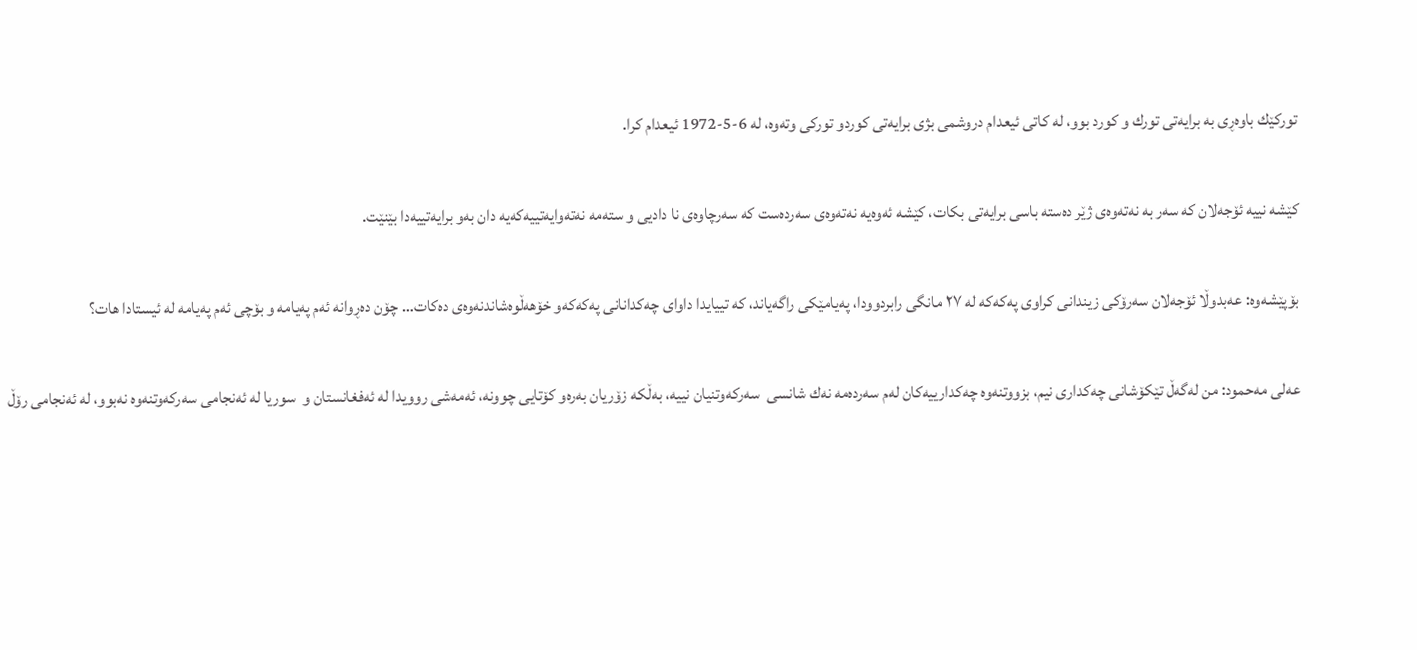توركێك باوه‌ڕی به‌ برایه‌تی تورك و كورد بوو، له‌ كاتی ئیعدام دروشمی بژی برایه‌تی كوردو توركی وته‌وه‌، له‌ 6-5-1972 ئیعدام كرا.

كێشه‌ نییه‌ ئۆجه‌لان كه‌ سه‌ر به‌ نه‌ته‌وه‌ی ژێر ده‌سته‌ باسی برایه‌تی بكات، كێشه‌ ئه‌وه‌یه‌ نه‌ته‌وه‌ی سه‌رده‌ست كه‌ سه‌رچاوه‌ی نا دادیی و سته‌مه‌ نه‌ته‌وایه‌تییه‌كه‌یه‌ دان به‌و برایه‌تییه‌دا بێنێت.

بۆپێشه‌وه‌: عه‌بدوڵا ئۆجه‌لان سه‌رۆكی زیندانی كراوی په‌كه‌كه‌ له‌ ٢٧ مانگی رابردوودا، په‌یامێكی راگه‌یاند، كه‌ تییایدا داوای چه‌كدانانی په‌كه‌كه‌و خۆهه‌ڵوه‌شاندنه‌وه‌ی ده‌كات… چۆن ده‌ڕوانه‌ ئه‌م په‌یامه‌ و بۆچی ئه‌م په‌یامه‌ له‌ ئیستادا هات؟

عەلی مەحمود: من له‌گه‌ڵ تێكۆشانی چه‌كداری نیم، بزووتنه‌وه‌ چه‌كدارییه‌كان له‌م سه‌رده‌مه‌ نه‌ك شانسی  سه‌ركه‌وتنیان نییه‌، به‌ڵكه‌ زۆریان به‌ره‌و كۆتایی چوونه‌، ئه‌مه‌شی روویدا له‌ ئه‌فغانستان و  سوریا له‌ ئه‌نجامی سه‌ركه‌وتنه‌وه‌ نه‌بوو، له‌ ئه‌نجامی رۆڵ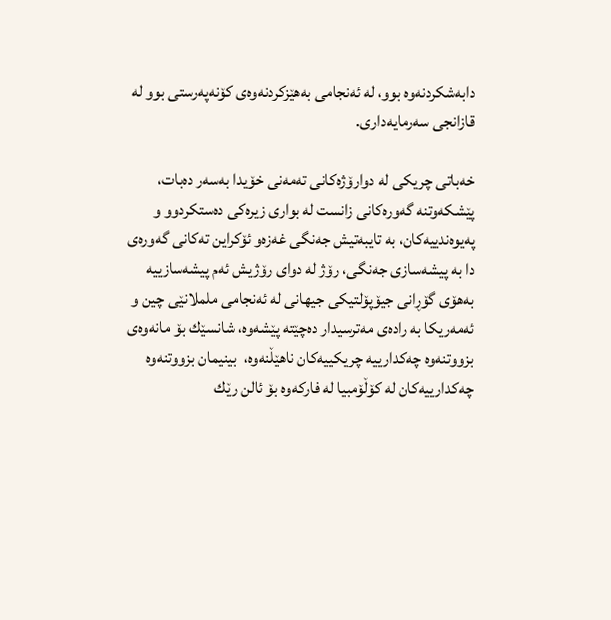دابه‌شكردنه‌وه‌ بوو، له‌ ئه‌نجامی به‌هێزكردنه‌وه‌ی كۆنه‌په‌رستی بوو له‌ قازانجی سه‌رمایه‌داری.

خه‌باتی چریكی له‌ دوارۆژه‌كانی ته‌مه‌نی خۆیدا به‌سه‌ر ده‌بات، پێشكه‌وتنه‌ گه‌وره‌كانی زانست له‌ بواری زیره‌كی ده‌ستكردوو و په‌یوه‌ندییه‌كان، به‌ تایبه‌تیش جه‌نگی غه‌زه‌و ئۆكراین ته‌كانی گه‌وره‌ی دا به‌ پیشه‌سازی جه‌نگی، رۆژ له‌ دوای رۆژیش ئه‌م پیشه‌سازییه‌ به‌هۆی گۆڕانی جیۆپۆلتیكی جیهانی له‌ ئه‌نجامی ململانێی چین و ئه‌مه‌ریكا به‌ راده‌ی مه‌ترسیدار ده‌چێته‌ پێشه‌وه‌، شانسێك بۆ مانه‌وه‌ی بزووتنه‌وه‌ چه‌كدارییه‌ چریكییه‌كان ناهێڵنه‌وه‌،  بینیمان بزووتنه‌وه‌ چه‌كدارییه‌كان له‌ كۆڵۆمبیا له‌ فاركه‌وه‌ بۆ ئالن رێك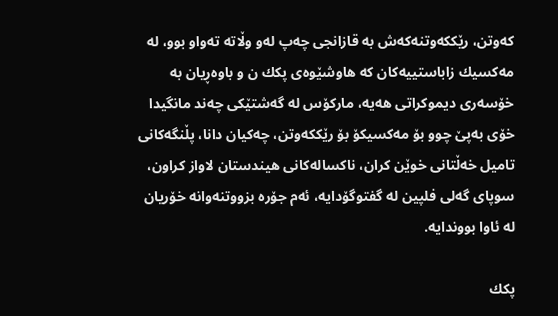كه‌وتن، رێككه‌وتنه‌كه‌ش به‌ قازانجی چه‌پ له‌و وڵاته‌ ته‌واو بوو، له‌ مه‌كسیك زاباستییه‌كان كه‌ هاوشێوه‌ی پكك ن و باوه‌ڕیان به‌ خۆسه‌ری دیموكراتی هه‌یه‌، ماركۆس له‌ گه‌شتێكی چه‌ند مانگیدا خۆی به‌پێ چوو بۆ مه‌كسیكۆ بۆ رێككه‌وتن، چه‌كیان دانا، پڵنگه‌كانی تامیل خه‌ڵتانی خوێن كران، ناكساله‌كانی هیندستان لاواز كراون، سوپای گه‌لی فلپین له‌ گفتوگۆدایه‌، ئه‌م جۆره‌ بزووتنه‌وانه‌ خۆریان له‌ ئاوا بووندایه‌.

پكك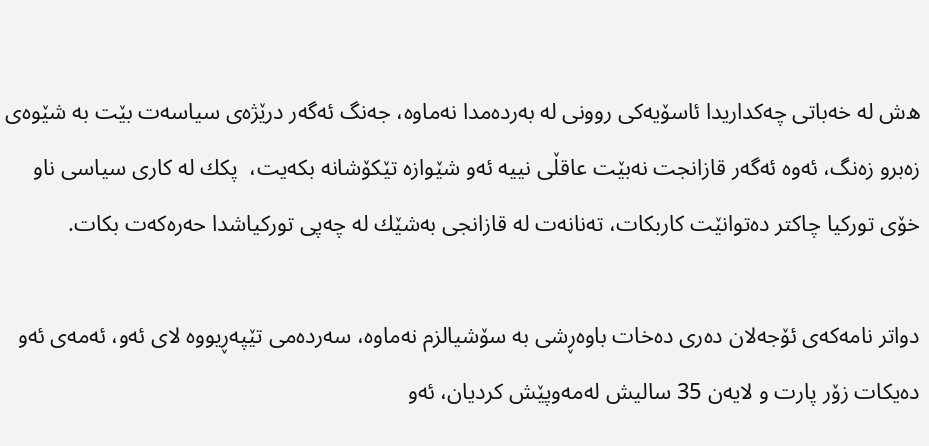ه‌ش له‌ خه‌باتی چه‌كداریدا ئاسۆیه‌كی روونی له‌ به‌رده‌مدا نه‌ماوه‌، جه‌نگ ئه‌گه‌ر درێژه‌ی سیاسه‌ت بێت به‌ شێوه‌ی زه‌برو زه‌نگ، ئه‌وه‌ ئه‌گه‌ر قازانجت نه‌بێت عاقڵی نییه‌ ئه‌و شێوازه‌ تێكۆشانه‌ بكه‌یت،  پكك له‌ كاری سیاسی ناو خۆی توركیا چاكتر ده‌توانێت كاربكات، ته‌نانه‌ت له‌ قازانجی به‌شێك له‌ چه‌پی توركیاشدا حه‌ره‌كه‌ت بكات.

دواتر نامه‌كه‌ی ئۆجه‌لان ده‌ری ده‌خات باوه‌ڕشی به‌ سۆشیالزم نه‌ماوه‌، سه‌رده‌می تێپه‌ڕیووه‌ لای ئه‌و، ئه‌مه‌ی ئه‌و ده‌یكات زۆر پارت و لایه‌ن 35 سالیش له‌مه‌وپێش كردیان، ئه‌و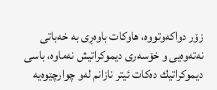زۆر دواكه‌وتووه‌، هاوكات باوه‌ڕی به‌ خه‌باتی نه‌ته‌وه‌یی و خۆسه‌ری دیموكراتیش نه‌ماوه‌، باسی دیموكراتیك ده‌كات ئیتر نازانم له‌و چوارچێوه‌یه‌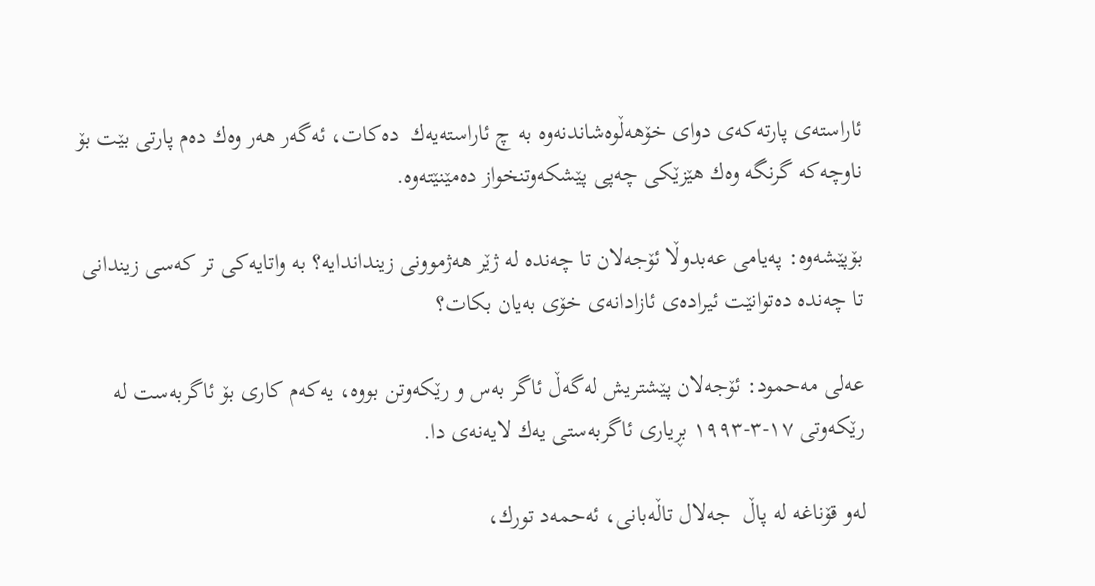ئاراسته‌ی پارته‌كه‌ی دوای خۆهه‌ڵوه‌شاندنه‌وه‌ به‌ چ ئاراسته‌یه‌ك  ده‌كات، ئه‌گه‌ر هه‌ر وه‌ك ده‌م پارتی بێت بۆ ناوچه‌كه‌ گرنگه‌ وه‌ك هێزێكی چه‌پی پێشكه‌وتنخواز ده‌مێنێته‌وه‌.

بۆپێشه‌وه‌: په‌یامی عه‌بدوڵا ئۆجه‌لان تا چه‌نده‌ له‌ ژێر هه‌ژموونی زینداندایه‌؟ به‌ واتایه‌كی تر كه‌سی زیندانی تا چه‌نده‌ ده‌توانێت ئیراده‌ی ئازادانه‌ی خۆی به‌یان بكات؟

عەلی مەحمود: ئۆجه‌لان پێشتریش له‌گه‌ڵ ئاگر به‌س و رێكه‌وتن بووه‌، یه‌كه‌م كاری بۆ ئاگربه‌ست له‌ رێكه‌وتی ١٧-٣-١٩٩٣ بڕیاری ئاگربه‌ستی یه‌ك لایه‌نه‌ی دا.

له‌و قۆناغه‌ له‌ پاڵ  جه‌لال تاڵه‌بانی، ئه‌حمه‌د تورك،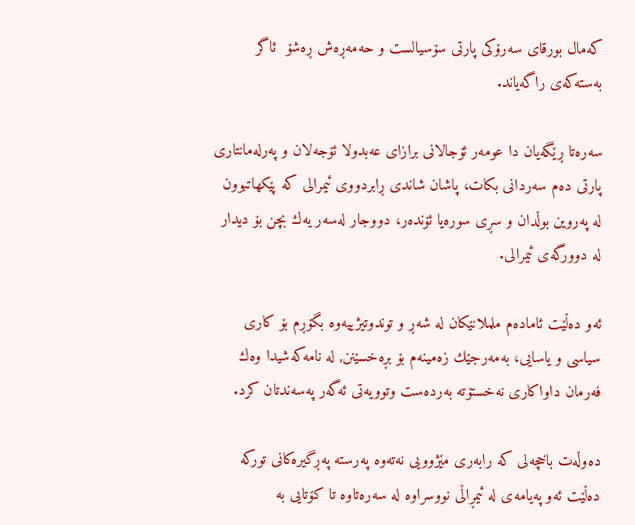كه‌مال بورقای سه‌رۆكی پارتی سۆسیالست و حه‌مه‌ڕه‌ش ڕه‌شۆ  ئاگر به‌سته‌كه‌ی راگه‌یاند.

سه‌ره‌تا ڕێگه‌یان دا عومه‌ر ئۆجالانی برازای عه‌بدولا ئۆجه‌لان و په‌رله‌مانتاری پارتی ده‌م سه‌ردانی بكات، پاشان شاندی ڕابردووی ئیمرالی كه‌ پێكهاتبوون له‌ په‌روین بوڵدان و سڕی سوره‌یا ئۆنده‌ر، دووجار له‌سه‌ر یه‌ك بچن بۆ دیدار له‌ دوورگه‌ی ئیمرالی.

ئه‌و ده‌ڵێت ئاماده‌م ململانێكان له‌ شه‌ڕ و توندوتیژییه‌وه‌ بگۆڕم بۆ كاری سیاسی و یاسایی، به‌مه‌رجێك زه‌مینه‌م بۆ بڕه‌خسێنن, له‌ نامه‌كه‌شیدا وه‌ك فه‌رمان داواكاری نه‌خستۆته‌ به‌رده‌ست وتوویه‌تی ئه‌گه‌ر په‌سه‌ندتان كرد.

ده‌وڵه‌ت باخچه‌لی كه‌ رابه‌ری مێژوویی نه‌ته‌وه‌ په‌رسته‌ په‌ڕگیره‌كانی توركه‌ ده‌ڵێت ئه‌و په‌یامه‌ی له‌ ئیمڕاڵی نووسراوه‌ له‌ سه‌ره‌تاوه‌ تا كۆتایی به‌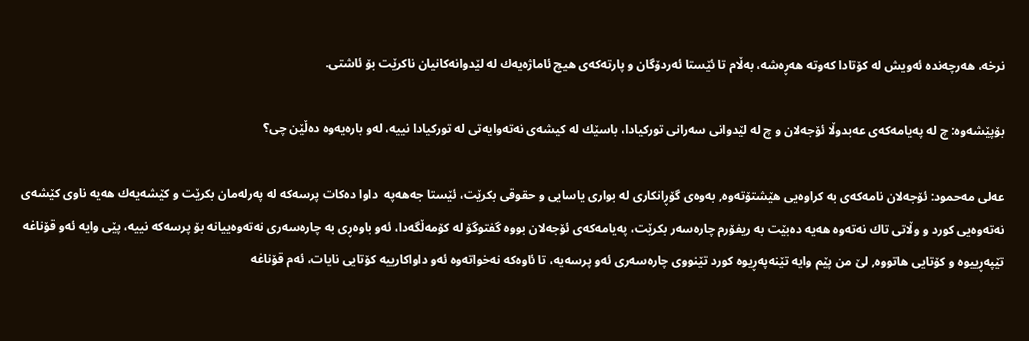نرخه‌، هه‌رچه‌نده‌ ئه‌ویش له‌ كۆتادا كه‌وته‌ هه‌ڕه‌شه‌، به‌ڵام تا ئێستا ئه‌ردۆگان و پارته‌كه‌ی هیچ ئاماژه‌یه‌ك له‌ لێدوانه‌كانیان ناكرێت بۆ ئاشتی.

بۆپێشه‌وه‌: چ له‌ په‌یامه‌كه‌ی عه‌بدوڵا ئۆجه‌لان و چ له‌ لێدوانی سه‌رانی توركیادا، باسێك له‌ كیشه‌ی نه‌ته‌وایه‌تی له‌ توركیادا نییه‌، له‌و باره‌یه‌وه‌ ده‌ڵێن چی؟

عەلی مەحمود: ئۆجه‌لان نامه‌كه‌ی به‌ كراوه‌یی هێشتۆته‌وه‌, به‌وه‌ی گۆڕانكاری له‌ بواری یاسایی و حقوقی بكرێت، ئێستا جه‌هه‌په‌  داوا ده‌كات پرسه‌كه‌ له‌ په‌رله‌مان بكرێت و كێشه‌یه‌ك هه‌یه‌ ناوی كێشه‌ی نه‌ته‌وه‌یی كورد و وڵاتی تاك نه‌ته‌وه‌ هه‌یه‌ ده‌بێت به‌ ریفۆرم چاره‌سه‌ر بكرێت، په‌یامه‌كه‌ی ئۆجه‌لان بووه‌ گفتوگۆ له‌ كۆمه‌ڵگەدا، ئه‌و باوه‌ڕی به‌ چاره‌سه‌ری نه‌ته‌وه‌ییانه‌ بۆ پرسه‌كه‌ نییه‌، پێی وایه‌ ئه‌و قۆناغه‌ تێپه‌ڕییوه‌ و كۆتایی هاتووه‌, لێ من پێم وایه‌ تێنه‌په‌ڕیوه‌ كورد تێنووی چاره‌سه‌ری ئه‌و پرسه‌یه‌، تا ئاوه‌كه‌ نه‌خواته‌وه‌ ئه‌و داواكارییه‌ كۆتایی نایات، ئه‌م قۆناغه‌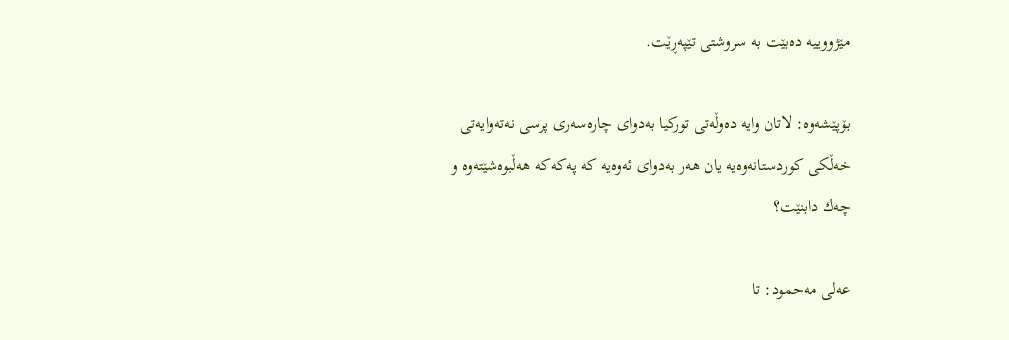مێژووییه‌ ده‌بێت به‌ سروشتی تێپه‌ڕێت.

بۆپێشه‌وه‌: لاتان وایه‌ ده‌وڵه‌تی توركیا به‌دوای چاره‌سه‌ری پرسی نه‌ته‌وایه‌تی خه‌ڵكی كوردستانه‌وه‌یه‌ یان هه‌ر به‌دوای ئه‌وه‌یه‌ كه‌ په‌كه‌كه‌ هه‌ڵبوه‌شێته‌وه‌ و چه‌ك دابنێت؟

عەلی مەحمود: تا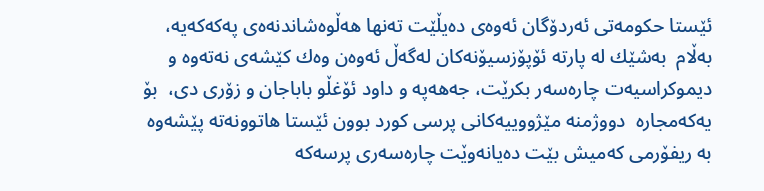ئێستا حكومه‌تی ئه‌ردۆگان ئه‌وه‌ی ده‌یڵێت ته‌نها هه‌ڵوه‌شاندنه‌ه‌ی په‌كه‌كه‌یه‌، به‌ڵام  به‌شێك له‌ پارته‌ ئۆپۆزسیۆنه‌كان له‌گه‌ڵ ئه‌وه‌ن وه‌ك كێشه‌ی نه‌ته‌وه‌ و دیموكراسیه‌ت چاره‌سه‌ر بكرێت، جه‌هە‌په‌ و داود ئۆغڵو باباجان و زۆری دی،  بۆ یەكه‌مجاره‌  دووژمنه‌ مێژووییه‌كانی پرسی كورد بوون ئێستا هاتوونه‌ته‌ پێشه‌وه‌ به‌ ریفۆرمی كه‌میش بێت ده‌یانه‌وێت چاره‌سه‌ری پرسه‌كه‌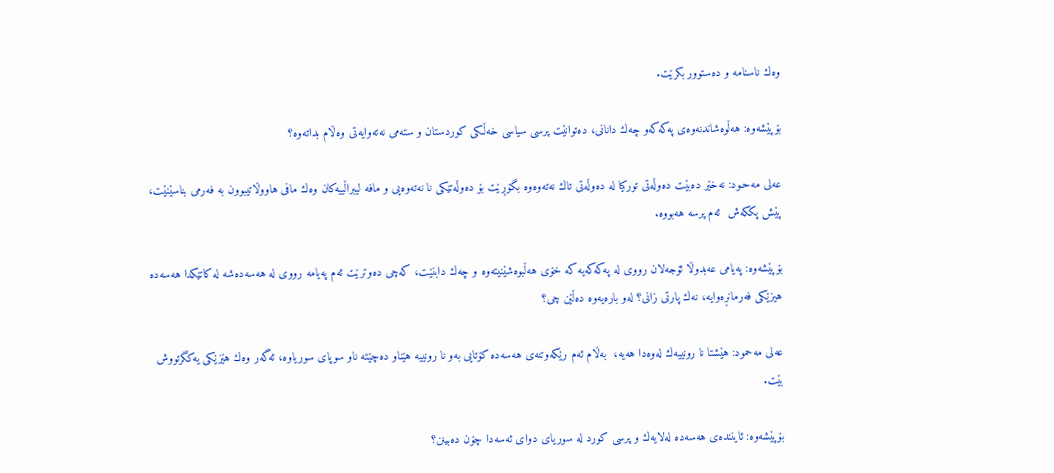وه‌ك ناسنامه‌ و ده‌ستوور بكرێت.

بۆپێشه‌وه‌: هه‌ڵوه‌شاندنه‌وه‌ی په‌كه‌كه‌و چه‌ك دانانی، ده‌توانێت پرسی سیاسی خه‌ڵكی كوردستان و سته‌می نه‌ته‌وایه‌تی وه‌ڵام بداته‌وه‌؟

عەلی مەحـود: نه‌خێر ده‌بێت ده‌وڵه‌تی توركیا له‌ ده‌وڵه‌تی تاك نه‌ته‌وه‌وه‌ بگۆڕێت بۆ ده‌وڵه‌تێكی نا نه‌ته‌وه‌یی و مافه‌ لیبراڵییه‌كان وه‌ك مافی هاووڵاتیبوون به‌ فه‌رمی بناسێنێت، پێش پككه‌ش  ئه‌م پرسه‌ هه‌بووه‌.

بۆپێشه‌وه‌: په‌یامی عه‌بدوڵا ئۆجه‌لان رووی له‌ په‌كه‌كه‌یه‌ كه‌ خۆی هه‌ڵبوه‌شێنیته‌وه‌ و چه‌ك دابنێت، كه‌چی ده‌وترێت ئه‌م په‌یامه‌ رووی له‌ هه‌سه‌ده‌شه‌ له‌ كاتێكدا هه‌سه‌ده‌ هیزێكی فه‌رمانڕه‌وایه‌، نه‌ك پارتی زانی؟ له‌و باره‌یه‌وه‌ ده‌ڵێن چی؟

عەلی مەحمود: هێشتا نا رونییه‌ك له‌وه‌دا هه‌یه‌،  به‌ڵام ئه‌م رێكه‌وتنه‌ی هه‌سه‌ده‌ كۆتایی به‌و نا رونییه‌ هێناو ده‌چێته‌ ناو سوپای سوریاوه‌، ئه‌گه‌ر وه‌ك هێزێكی یه‌كگرتووش بێت.

بۆپێشه‌وه‌: ئایننده‌ی هه‌سه‌ده‌ له‌لایه‌ك و پرسی كورد له‌ سوریای دوای ئه‌سه‌دا چۆن ده‌بینن؟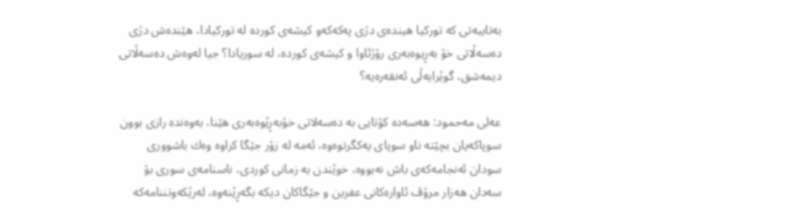به‌تایبه‌تی كه‌ توركیا هینده‌ی دژی په‌كه‌كه‌و كیشه‌ی كورده‌ له‌ توركیادا، هێنده‌ش دژی ده‌سه‌ڵاتی خۆ به‌ڕیوه‌به‌ری رۆژئاوا و كیشه‌ی كورده‌، له‌ سوریادا؟ جیا له‌وه‌ش ده‌سه‌ڵاتی دیمه‌شق، گوێرایه‌ڵی ئه‌نقه‌ره‌یه‌؟

عەلی مەحمود: هه‌سه‌ده‌ كۆتایی به‌ ده‌سه‌لاتی خۆبه‌ڕێوه‌به‌ری هێنا، به‌وه‌نده‌ رازی بوون سوپاكه‌یان بچێته‌ ناو سوپای یه‌كگرتوه‌وه‌، ئه‌مه‌ له‌ زۆر جێگا كراوه‌ وه‌ك باشووری سودان ئه‌نجامه‌كه‌ی باش نه‌بووه‌، خوێندن به‌ زمانی كوردی، ناسنامه‌ی سوری بۆ سه‌دان هه‌زار مرۆڤ ئاواره‌كانی عفرین و جێگاكان دیكه‌ بگه‌ڕێنه‌وه‌، له‌رێكه‌وتننامه‌كه‌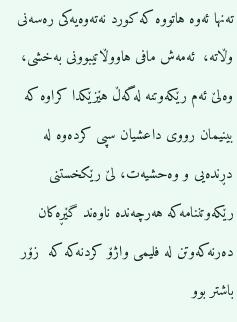ته‌نها ئه‌وه‌ هاتووه‌ كه‌ كورد نه‌ته‌وه‌یه‌كی ره‌سه‌نی وڵاته‌،  ئه‌مه‌ش مافی هاووڵاتیبوونی به‌خشی، وه‌لێ ئه‌م رێكه‌وتنه‌ له‌گه‌ڵ هێزێكدا كراوه‌ كه‌ بینیمان رووی داعشیان سپی كرده‌وه‌ له‌ دڕنده‌یی و وه‌حشیه‌ت، لێ رێكخستنی رێكه‌وتننامه‌كه‌ هه‌رچه‌نده‌ ناوه‌ند گێڕه‌كان ده‌رنه‌كه‌وتن له‌ فلیمی واژۆ كردنه‌كه‌ كه‌  زۆر باشتر بوو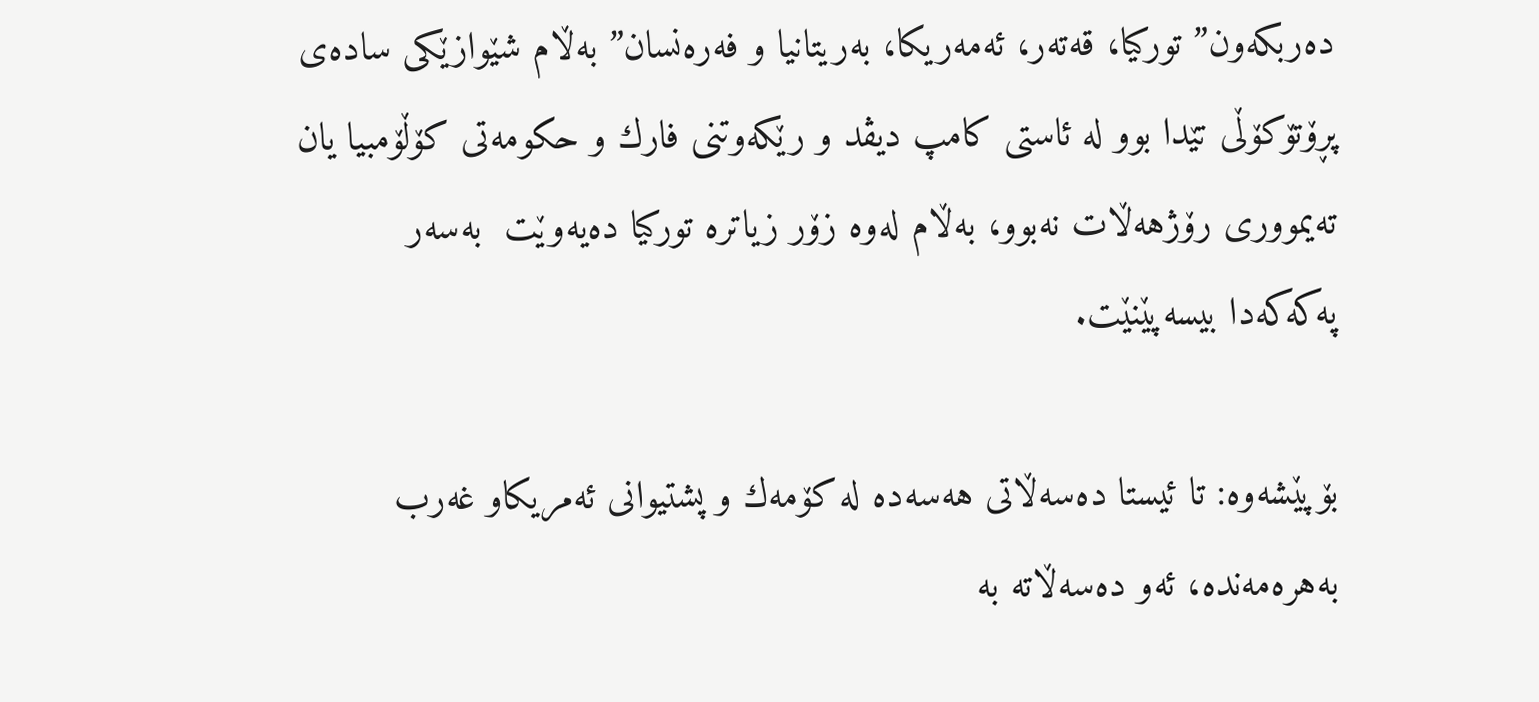ده‌ربكه‌ون” توركیا، قه‌ته‌ر، ئه‌مه‌ریكا، به‌ریتانیا و فه‌ره‌نسان” به‌ڵام شێوازێكی ساده‌ی پڕۆتۆكۆڵی تێدا بوو له‌ ئاستی كامپ دیڤد و رێكه‌وتنی فارك و حكومه‌تی كۆڵۆمبیا یان ته‌یمووری رۆژهه‌ڵات نه‌بوو، به‌ڵام له‌وه‌ زۆر زیاتره‌ توركیا ده‌یه‌وێت  به‌سه‌ر پەكەكه‌دا بیسه‌پێنێت.

بۆپێشه‌وه‌: تا ئیستا ده‌سه‌ڵاتی هه‌سه‌ده‌ له‌ كۆمه‌ك و پشتیوانی ئه‌مریكاو غه‌رب به‌هره‌مه‌نده‌، ئه‌و ده‌سه‌ڵاته‌ به‌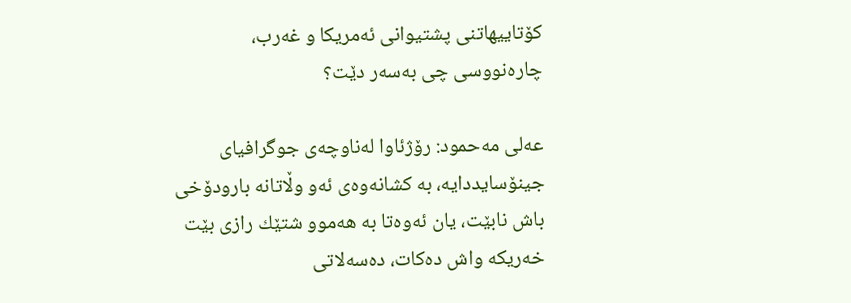كۆتاییهاتنی پشتیوانی ئه‌مریكا و غه‌رب، چاره‌نووسی چی به‌سه‌ر دێت؟

عەلی مەحمود: رۆژئاوا له‌ناوچه‌ی جوگرافیای جینۆسایددایه‌، به‌ كشانه‌وه‌ی ئه‌و وڵاتانه‌ بارودۆخی باش نابێت، یان ئه‌وه‌تا به‌ هه‌موو شتێك رازی بێت خه‌ریكه‌ واش ده‌كات، ده‌سه‌لاتی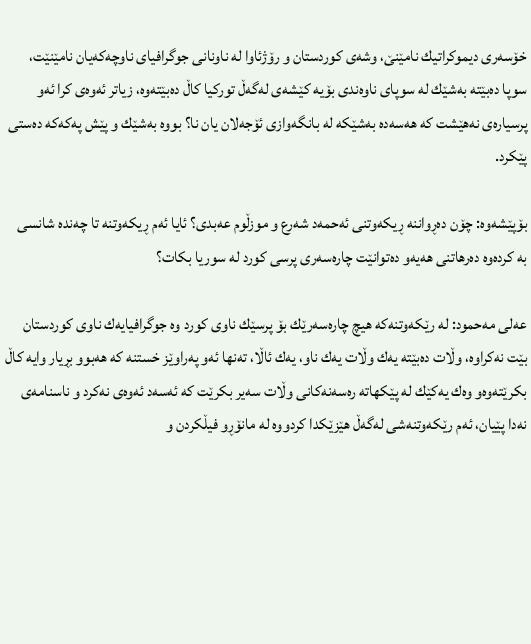خۆسه‌ری دیموكراتیك نامێنێ، وشه‌ی كوردستان و رۆژئاوا له‌ ناونانی جوگرافیای ناوچه‌كه‌یان نامێنێت، سوپا ده‌بێته‌ به‌شێك له‌ سوپای ناوه‌ندی بۆیه‌ كێشه‌ی له‌گه‌ڵ توركیا كاڵ ده‌بێته‌وه‌، زیاتر ئه‌وه‌ی كرا ئه‌و پرسیاره‌ی نه‌هێشت كه‌ هه‌سه‌ده‌ به‌شێكه‌ له‌ بانگه‌وازی ئۆجه‌لان یان نا؟ بووه‌ به‌شێك و پێش پەكەكە ده‌ستی پێكرد.

بۆپێشه‌وه‌: چۆن ده‌ڕواننه‌ ڕیكه‌وتنی ئه‌حمه‌د شه‌رع و موزڵوم عه‌بدی؟ ئایا ئه‌م ڕیكه‌وتنه‌ تا چه‌نده‌ شانسی به‌ كرده‌وه‌ ده‌رهاتنی هه‌یه‌و ده‌توانێت چاره‌سه‌ری پرسی كورد له‌ سوریا بكات؟

عەلی مەحمود: له‌ رێكه‌وتنه‌كه‌ هیچ چاره‌سه‌رێك بۆ پرسێك ناوی كورد وه‌ جوگرافیایه‌ك ناوی كوردستان بێت نه‌كراوه‌، وڵات ده‌بێته‌ یه‌ك وڵات یه‌ك ناو، یه‌ك ئاڵا، ته‌نها ئه‌و په‌راوێز خستنه‌ كه‌ هه‌بوو بڕیار وایه‌ كاڵ بكرێته‌وه‌و وه‌ك یه‌كێك له‌ پێكهاته‌ ره‌سه‌نه‌كانی وڵات سه‌یر بكرێت كه‌ ئه‌سه‌د ئه‌وه‌ی نەكرد و ناسنامه‌ی نەدا پێیان، ئه‌م رێكه‌وتنه‌شی له‌گه‌ڵ هێزێكدا كردووه‌ له‌ مانۆڕو فیڵكردن و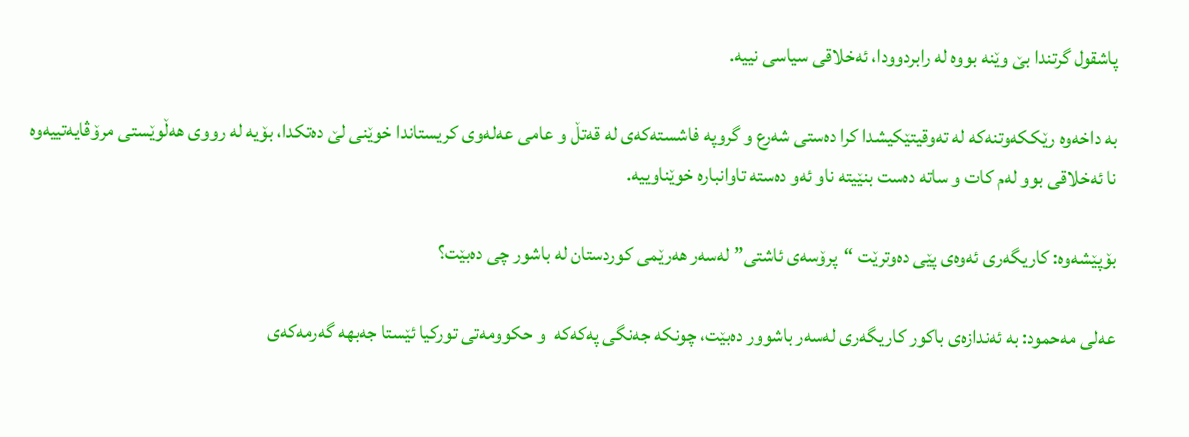پاشقول گرتندا بێ وێنه‌ بووه‌ له‌ رابردوودا، ئه‌خلاقی سیاسی نییه‌.

به‌ داخه‌وه‌ رێككه‌وتنه‌كه‌ له‌ ته‌وقیتێكیشدا كرا ده‌ستی شه‌رع و گروپه‌ فاشسته‌كه‌ی له‌ قه‌تڵ و عامی عه‌له‌وی كریستاندا خوێنی لێ ده‌تكدا، بۆیه‌ له‌ رووی هه‌ڵوێستی مرۆڤایه‌تییه‌وه‌ نا ئه‌خلاقی بوو له‌م كات و ساته‌ ده‌ست بنێیته‌ ناو ئه‌و ده‌سته‌ تاوانباره‌ خوێناوییه‌.

بۆپێشه‌وه‌: كاریگه‌ری ئه‌وه‌ی پێی ده‌وترێت “پرۆسه‌ی ئاشتی” له‌سه‌ر هه‌رێمی كوردستان له‌ باشور چی ده‌بێت؟

عەلی مەحمود: به‌ ئه‌ندازه‌ی باكور كاریگه‌ری له‌سه‌ر باشوور ده‌بێت، چونكه‌ جه‌نگی پەكەكە  و حكوومه‌تی توركیا ئێستا جه‌بهه‌ گه‌رمه‌كه‌ی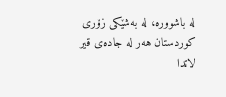له‌ باشووره‌، له‌ به‌شێكی زۆری كوردستان هه‌ر له‌ جاده‌ی قیر لاتدا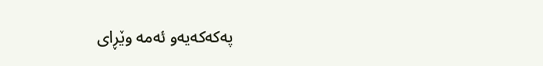پەكەكە‌یه‌و ئه‌مه‌ وێڕای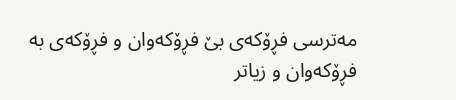مه‌ترسی فڕۆكه‌ی بێ فڕۆكه‌وان و فڕۆكه‌ی به‌ فڕۆكه‌وان و زیاتر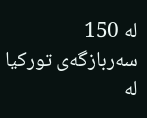له‌ 150 سه‌ربازگه‌ی توركیا له‌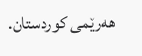هه‌رێمی كوردستان.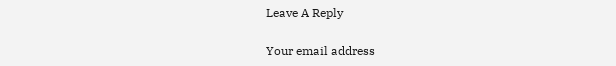Leave A Reply

Your email address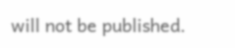will not be published.